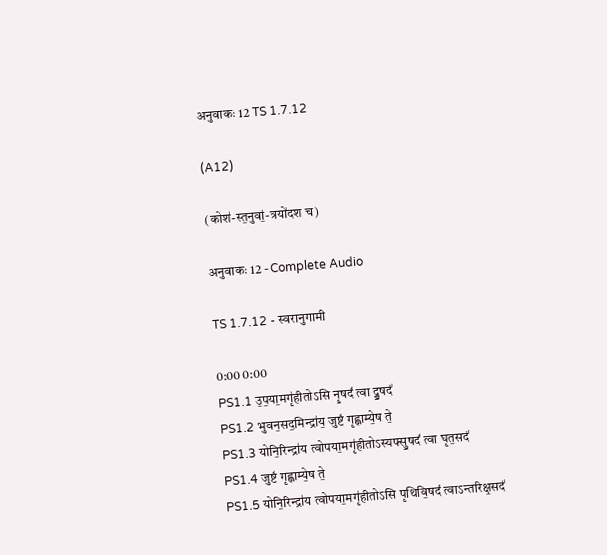अनुवाकः 12 TS 1.7.12

(A12)

(कोश॑-स्त॒नुवां॒-त्रयो॑दश च)

अनुवाकः 12 - Complete Audio

TS 1.7.12 - स्वरानुगामी

0:00 0:00
PS1.1 उ॒प॒या॒मगृ॑हीतोऽसि नृ॒षदं॑ त्वा द्रु॒षदं॑
PS1.2 भुवन॒सद॒मिन्द्रा॑य॒ जुष्टं॑ गृह्णाम्ये॒ष ते॒
PS1.3 योनि॒रिन्द्रा॑य त्वोपया॒मगृ॑हीतोऽस्यफ्सु॒षदं॑ त्वा घृत॒सदं॑
PS1.4 जुष्टं॑ गृह्णाम्ये॒ष ते॒
PS1.5 योनि॒रिन्द्रा॑य त्वोपया॒मगृ॑हीतोऽसि पृथिवि॒षदं॑ त्वाऽन्तरिक्ष॒सदं॑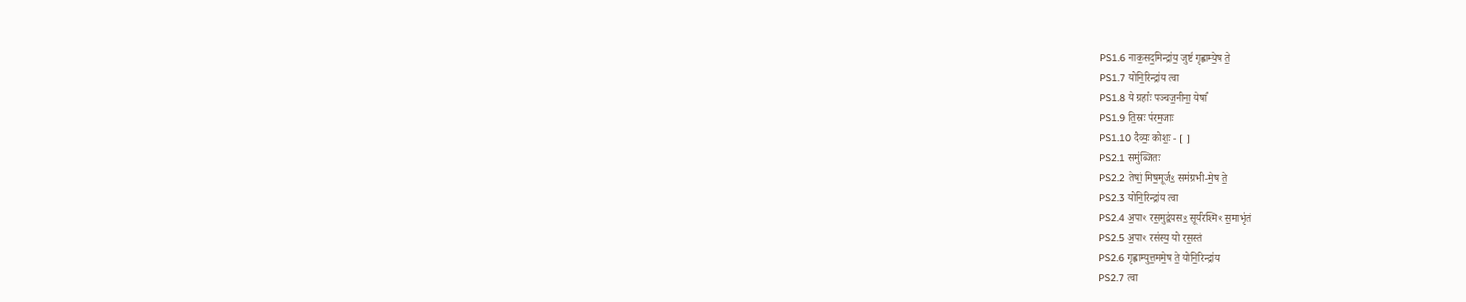PS1.6 नाक॒सद॒मिन्द्रा॑य॒ जुष्टं॑ गृह्णाम्ये॒ष ते॒
PS1.7 योनि॒रिन्द्रा॑य त्वा
PS1.8 ये ग्रहाः᳚ पञ्चज॒नीना॒ येषां᳚
PS1.9 ति॒स्रः प॑रम॒जाः
PS1.10 दैव्यः॒ कोशः॒ - [ ]
PS2.1 समु॑ब्जितः
PS2.2 तेषां॒ मिष॒मूर्जꣳ॒ सम॑ग्रभी-मे॒ष ते॒
PS2.3 योनि॒रिन्द्रा॑य त्वा
PS2.4 अ॒पाꣳ रस॒मुद्व॑यसꣳ॒ सूर्य॑रश्मिꣳ स॒माभृ॑तं
PS2.5 अ॒पाꣳ रस॑स्य॒ यो रस॒स्तं
PS2.6 गृह्णाम्युत्त॒ममे॒ष ते॒ योनि॒रिन्द्रा॑य
PS2.7 त्वा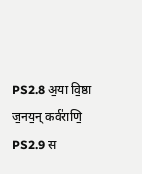PS2.8 अ॒या वि॒ष्ठा ज॒नय॒न् कर्व॑राणि॒
PS2.9 स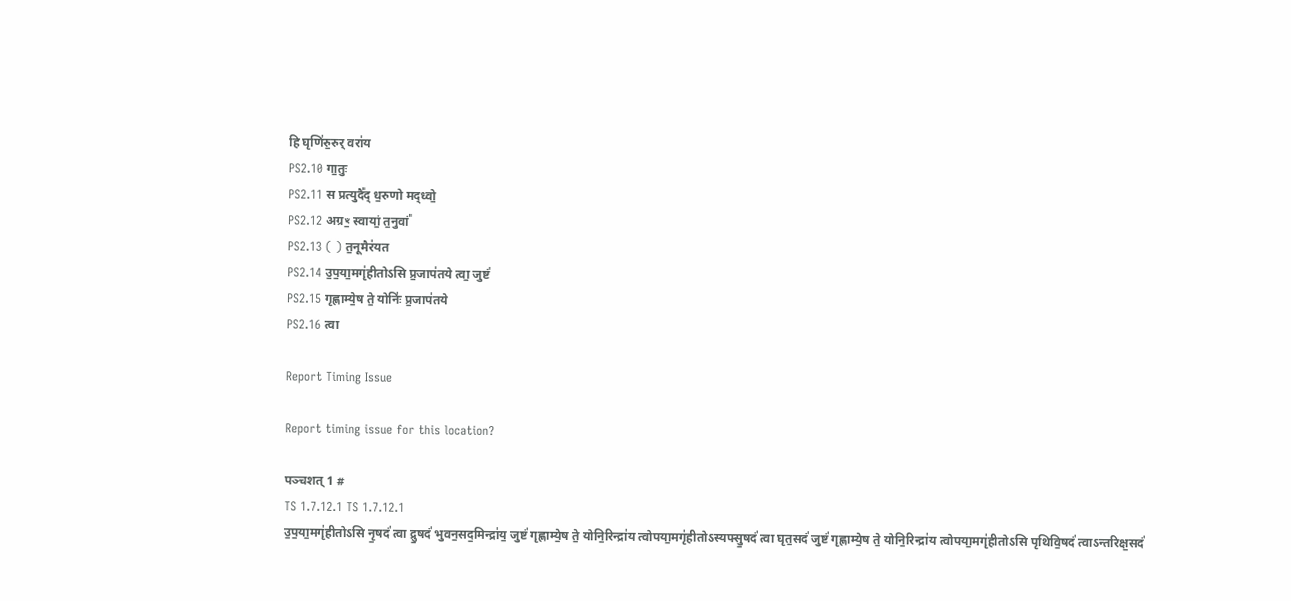हि घृणि॑रु॒रुर् वरा॑य
PS2.10 गा॒तुः
PS2.11 स प्रत्युदै᳚द् ध॒रुणो मद्ध्वो॒
PS2.12 अग्रꣳ॒ स्वायां॒ त॒नुवां᳚
PS2.13 ( ) त॒नूमैर॑यत
PS2.14 उ॒प॒या॒मगृ॑हीतोऽसि प्र॒जाप॑तये त्वा॒ जुष्टं॑
PS2.15 गृह्णाम्ये॒ष ते॒ योनिः॑ प्र॒जाप॑तये
PS2.16 त्वा

Report Timing Issue

Report timing issue for this location?

पञ्चशत् 1 #
TS 1.7.12.1 TS 1.7.12.1
उ॒प॒या॒मगृ॑हीतोऽसि नृ॒षदं॑ त्वा द्रु॒षदं॑ भुवन॒सद॒मिन्द्रा॑य॒ जुष्टं॑ गृह्णाम्ये॒ष ते॒ योनि॒रिन्द्रा॑य त्वोपया॒मगृ॑हीतोऽस्यफ्सु॒षदं॑ त्वा घृत॒सदं॑ जुष्टं॑ गृह्णाम्ये॒ष ते॒ योनि॒रिन्द्रा॑य त्वोपया॒मगृ॑हीतोऽसि पृथिवि॒षदं॑ त्वाऽन्तरिक्ष॒सदं॑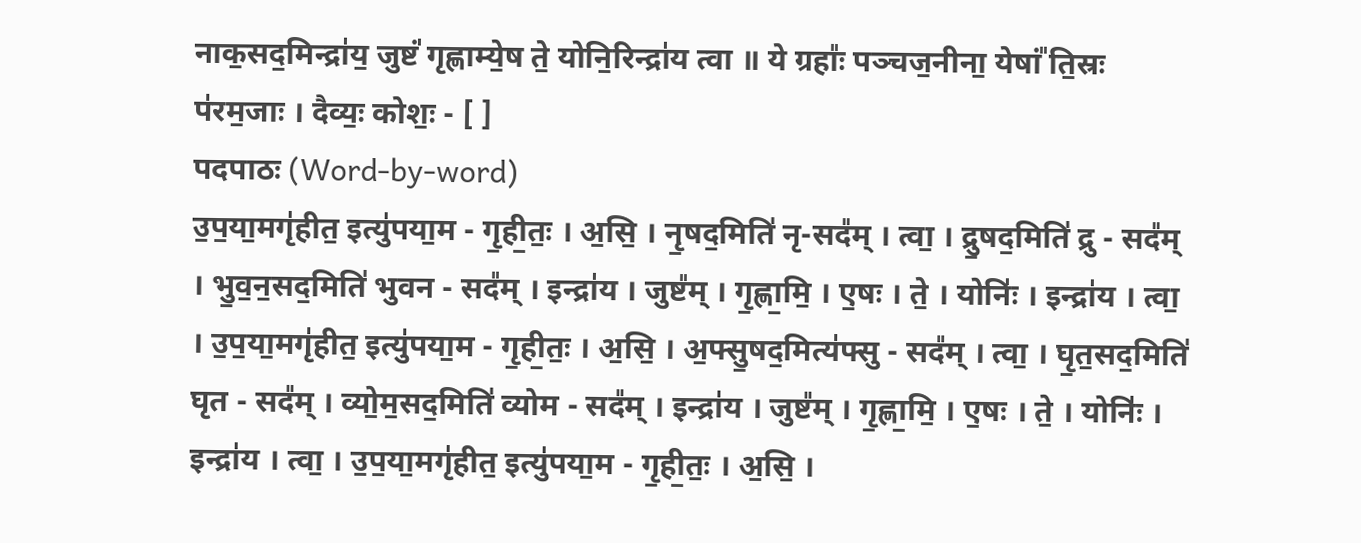नाक॒सद॒मिन्द्रा॑य॒ जुष्टं॑ गृह्णाम्ये॒ष ते॒ योनि॒रिन्द्रा॑य त्वा ॥ ये ग्रहाः᳚ पञ्चज॒नीना॒ येषां᳚ ति॒स्रः प॑रम॒जाः । दैव्यः॒ कोशः॒ - [ ]
पदपाठः (Word-by-word)
उ॒प॒या॒मगृ॑हीत॒ इत्यु॑पया॒म - गृ॒ही॒तः॒ । अ॒सि॒ । नृ॒षद॒मिति॑ नृ-सद᳚म् । त्वा॒ । द्रु॒षद॒मिति॑ द्रु - सद᳚म् । भु॒व॒न॒सद॒मिति॑ भुवन - सद᳚म् । इन्द्रा॑य । जुष्ट᳚म् । गृ॒ह्णा॒मि॒ । ए॒षः । ते॒ । योनिः॑ । इन्द्रा॑य । त्वा॒ । उ॒प॒या॒मगृ॑हीत॒ इत्यु॑पया॒म - गृ॒ही॒तः॒ । अ॒सि॒ । अ॒फ्सु॒षद॒मित्य॑फ्सु - सद᳚म् । त्वा॒ । घृ॒त॒सद॒मिति॑ घृत - सद᳚म् । व्यो॒म॒सद॒मिति॑ व्योम - सद᳚म् । इन्द्रा॑य । जुष्ट᳚म् । गृ॒ह्णा॒मि॒ । ए॒षः । ते॒ । योनिः॑ । इन्द्रा॑य । त्वा॒ । उ॒प॒या॒मगृ॑हीत॒ इत्यु॑पया॒म - गृ॒ही॒तः॒ । अ॒सि॒ ।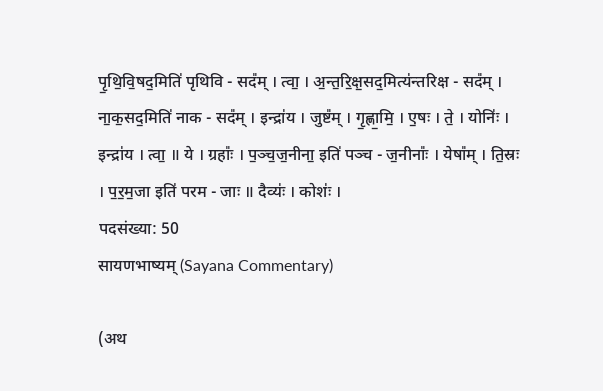पृ॒थि॒वि॒षद॒मिति॑ पृथिवि - सद᳚म् । त्वा॒ । अ॒न्त॒रि॒क्ष॒सद॒मित्य॑न्तरिक्ष - सद᳚म् । ना॒क॒सद॒मिति॑ नाक - सद᳚म् । इन्द्रा॑य । जुष्ट᳚म् । गृ॒ह्णा॒मि॒ । ए॒षः । ते॒ । योनिः॑ । इन्द्रा॑य । त्वा॒ ॥ ये । ग्रहाः᳚ । प॒ञ्च॒ज॒नीना॒ इति॑ पञ्च - ज॒नीनाः᳚ । येषा᳚म् । ति॒स्रः । प॒र॒म॒जा इति॑ परम - जाः ॥ दैव्यः॑ । कोशः॑ ।
पदसंख्या: 50
सायणभाष्यम् (Sayana Commentary)

(अथ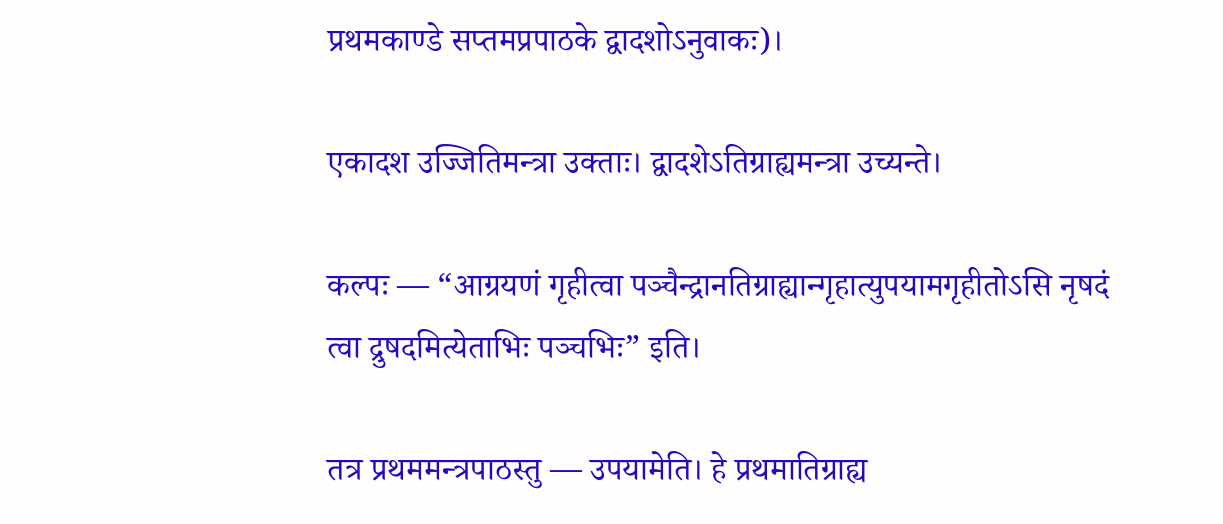प्रथमकाण्डे सप्तमप्रपाठके द्वादशोऽनुवाकः)।

एकादश उज्जितिमन्त्रा उक्ताः। द्वादशेऽतिग्राह्यमन्त्रा उच्यन्ते।

कल्पः — “आग्रयणं गृहीत्वा पञ्चैन्द्रानतिग्राह्यान्गृहात्युपयामगृहीतोऽसि नृषदं त्वा द्रुषदमित्येताभिः पञ्चभिः” इति।

तत्र प्रथममन्त्रपाठस्तु — उपयामेति। हे प्रथमातिग्राह्य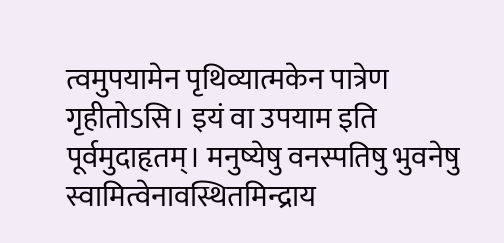त्वमुपयामेन पृथिव्यात्मकेन पात्रेण गृहीतोऽसि। इयं वा उपयाम इति पूर्वमुदाहृतम्। मनुष्येषु वनस्पतिषु भुवनेषु स्वामित्वेनावस्थितमिन्द्राय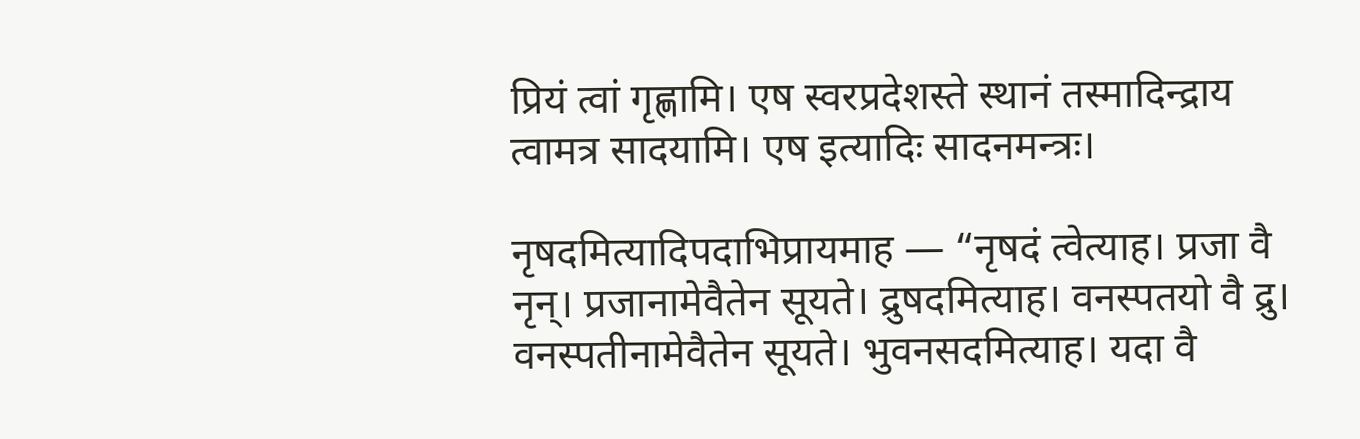प्रियं त्वां गृह्णामि। एष स्वरप्रदेशस्ते स्थानं तस्मादिन्द्राय त्वामत्र सादयामि। एष इत्यादिः सादनमन्त्रः।

नृषदमित्यादिपदाभिप्रायमाह — “नृषदं त्वेत्याह। प्रजा वै नृन्। प्रजानामेवैतेन सूयते। द्रुषदमित्याह। वनस्पतयो वै द्रु। वनस्पतीनामेवैतेन सूयते। भुवनसदमित्याह। यदा वै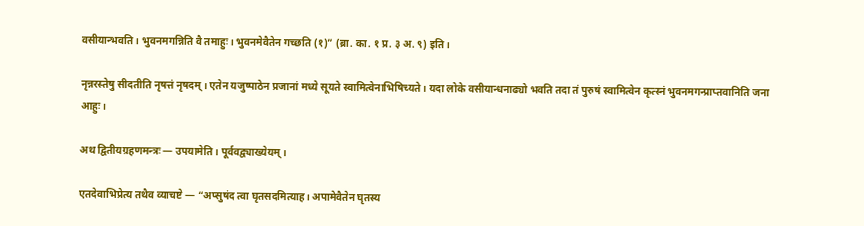वसीयान्भवति। भुवनमगन्निति वै तमाहुः। भुवनमेवैतेन गच्छति (१)” (ब्रा. का. १ प्र. ३ अ. ९) इति।

नृन्नरस्तेषु सीदतीति नृषत्तं नृषदम्। एतेन यजुष्पाठेन प्रजानां मध्ये सूयते स्वामित्वेनाभिषिच्यते। यदा लोके वसीयान्धनाढ्यो भवति तदा तं पुरुषं स्वामित्वेन कृत्स्नं भुवनमगन्प्राप्तवानिति जना आहुः।

अथ द्वितीयग्रहणमन्त्रः — उपयामेति। पूर्ववद्व्याख्येयम्।

एतदेवाभिप्रेत्य तथैव व्याचष्टे — “अप्सुषंद त्वा घृतसदमित्याह। अपामेवैतेन घृतस्य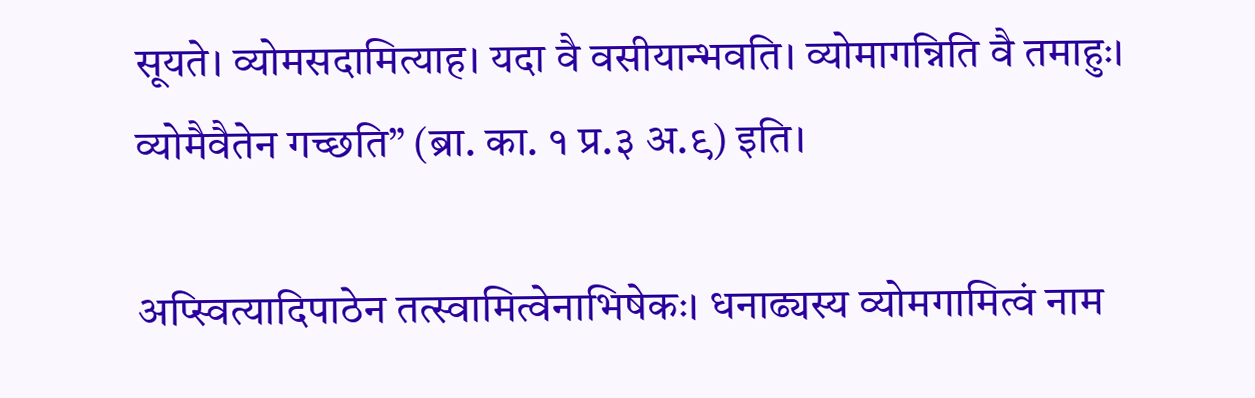सूयते। व्योमसदामित्याह। यदा वै वसीयान्भवति। व्योमागन्निति वै तमाहुः। व्योमैवैतेन गच्छति” (ब्रा. का. १ प्र.३ अ.९) इति।

अप्स्वित्यादिपाठेन तत्स्वामित्वेनाभिषेकः। धनाढ्यस्य व्योमगामित्वं नाम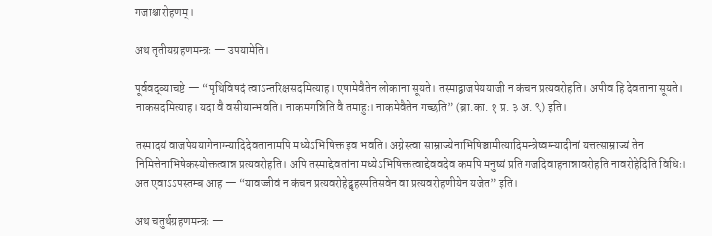गजाश्चारोहणम्।

अथ तृतीयग्रहणमन्त्रः — उपयामेति।

पूर्ववद्व्याचष्टे — “पृथिविषदं त्वाऽन्तरिक्षसदमित्याह। एषामेवैतेन लोकाना सूयते। तस्माद्वाजपेययाजी न कंचन प्रत्यवरोहति। अपीव हि देवताना सूयते। नाकसदमित्याह। यदा वै वसीयान्भवति। नाकमगन्निति वै तमाहुः। नाकमेवैतेन गच्छति” (ब्रा.का. १ प्र. ३ अ. ९) इति।

तस्मादयं वाजपेययागेनाग्न्यादिदेवतानामपि मध्येऽभिषिक्त इव भवति। अग्नेस्त्वा साम्राज्येनाभिषिञ्चामीत्यादिमन्त्रेष्वग्न्यादीनां यत्तत्साम्राज्यं तेन निमित्तेनाभिषेकस्योक्तत्वान्न प्रत्यवरोहति। अपि तस्माद्देवतांना मध्येऽभिषिक्तत्वाद्देववदेव कमपि मनुष्यं प्रति गजदिवाहनान्नावरोहति नावरोहेदिति विधिः। अत एवाऽऽपस्तम्ब आह — “यावज्जीवं न कंचन प्रत्यवरोहेद्बृहस्पतिसवेन वा प्रत्यवरोहणीयेन यजेत” इति।

अथ चतुर्थग्रहणमन्त्रः —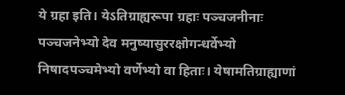ये ग्रहा इति। येऽतिग्राह्यरूपा ग्रहाः पञ्चजनीनाः पञ्चजनेभ्यो देव मनुष्यासुररक्षोगन्धर्वेभ्यो निषादपञ्चमेभ्यो वर्णेभ्यो वा हिताः। येषामतिग्राह्याणां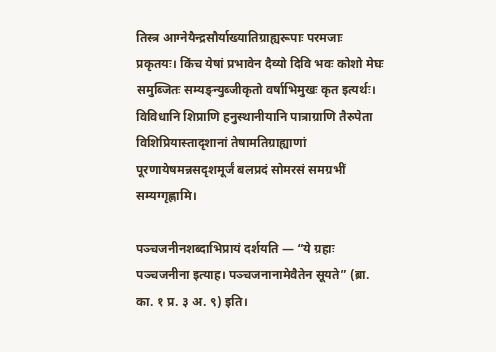तिस्त्र आग्नेयैन्द्रसौर्याख्यातिग्राह्यरूपाः परमजाः प्रकृतयः। किंच येषां प्रभावेन दैव्यो दिवि भवः कोशो मेघः समुब्जितः सम्यङ्न्युब्जीकृतो वर्षाभिमुखः कृत इत्यर्थः। विविधानि शिप्राणि हनुस्थानीयानि पात्राग्राणि तैरुपेता विशिप्रियास्तादृशानां तेषामतिग्राह्याणां पूरणायेषमन्नसदृशमूर्जं बलप्रदं सोमरसं समग्रभीं सम्यग्गृह्णामि।

पञ्चजनीनशब्दाभिप्रायं दर्शयति — “ये ग्रहाः पञ्चजनीना इत्याह। पञ्चजनानामेवैतेन सूयते” (ब्रा. का. १ प्र. ३ अ. ९) इति।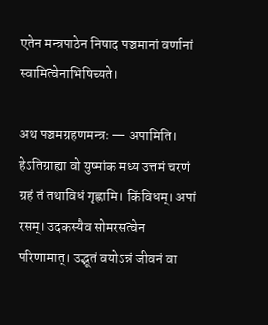एतेन मन्त्रपाठेन निषाद पञ्चमानां वर्णानां स्वामित्वेनाभिषिच्यते।

अथ पञ्चमग्रहणमन्त्रः — अपामिति। हेऽतिग्राह्या वो युष्मांक मध्य उत्तमं चरणं ग्रहं तं तथाविधं गृह्णामि। किंविधम्। अपां रसम्। उदकस्यैव सोमरसत्वेन परिणामात्। उद्भूतं वयोऽन्नं जीवनं वा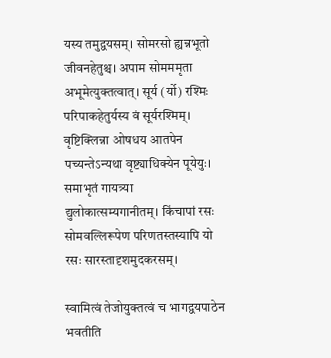यस्य तमुद्वयसम्। सोमरसो ह्यन्नभूतो जीवनहेतुश्च। अपाम सोमममृता अभूमेत्युक्तत्वात्। सूर्य (र्यो) रश्मिः परिपाकहेतुर्यस्य वं सूर्यरश्मिम्। वृष्टिक्लिन्ना ओषधय आतपेन पच्यन्तेऽन्यथा वृष्ट्याधिक्येन पूयेयुः। समाभृतं गायत्र्या द्युलोकात्सम्यगानीतम्। किंचापां रसः सोमवल्लिरूपेण परिणतस्तस्यापि यो रसः सारस्तादृशमुदकरसम्।

स्वामित्वं तेजोयुक्तत्वं च भागद्वयपाठेन भवतीति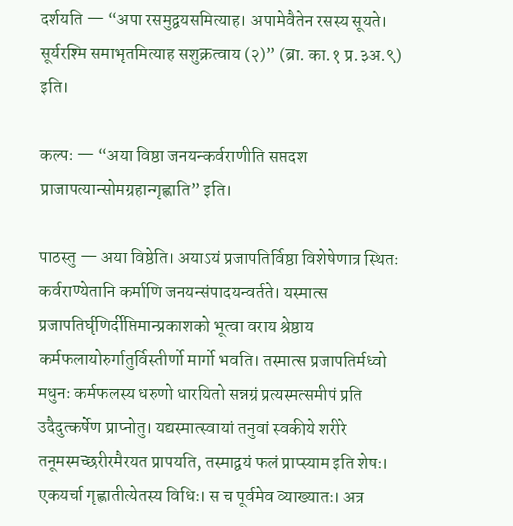दर्शयति — “अपा रसमुद्वयसमित्याह। अपामेवैतेन रसस्य सूयते। सूर्यरश्मि समाभृतमित्याह सशुक्रत्वाय (२)” (ब्रा. का.१ प्र.३अ.९) इति।

कल्पः — “अया विष्ठा जनयन्कर्वराणीति सप्तदश प्राजापत्यान्सोमग्रहान्गृह्णाति” इति।

पाठस्तु — अया विष्ठेति। अयाऽयं प्रजापतिर्विष्ठा विशेषेणात्र स्थितः कर्वराण्येतानि कर्माणि जनयन्संपादयन्वर्तते। यस्मात्स प्रजापतिर्घृणिर्दीप्तिमान्प्रकाशको भूत्वा वराय श्रेष्ठाय कर्मफलायोरुर्गातुर्विस्तीर्णो मार्गो भवति। तस्मात्स प्रजापतिर्मध्वो मधुनः कर्मफलस्य धरुणो धारयितो सन्नग्रं प्रत्यस्मत्समीपं प्रति उदैदुत्कर्षेण प्राप्नोतु। यद्यस्मात्स्वायां तनुवां स्वकीये शरीरे तनूमस्मच्छरीरमैरयत प्रापयति, तस्माद्वयं फलं प्राप्स्याम इति शेषः। एकयर्चा गृह्णातीत्येतस्य विधिः। स च पूर्वमेव व्याख्यातः। अत्र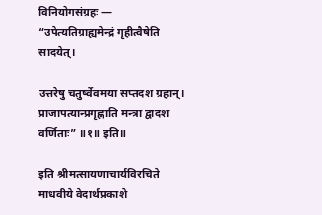विनियोगसंग्रहः — “उपेत्यतिग्राह्यमेन्द्रं गृहीत्वैषेति सादयेत्।

उत्तरेषु चतुर्ष्वेवमया सप्तदश ग्रहान्। प्राजापत्यान्प्रगृह्णाति मन्त्रा द्वादश वर्णिताः” ॥१॥ इति॥

इति श्रीमत्सायणाचार्यविरचिते माधवीये वेदार्थप्रकाशे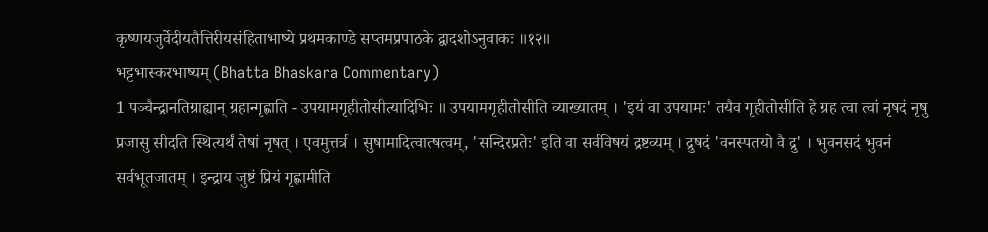कृष्णयजुर्वेदीयतैत्तिरीयसंहिताभाष्ये प्रथमकाण्डे सप्तमप्रपाठके द्वादशोऽनुवाकः ॥१२॥
भट्टभास्करभाष्यम् (Bhatta Bhaskara Commentary)
1 पञ्चैन्द्रानतिग्राह्यान् ग्रहान्गृह्णाति - उपयामगृहीतोसीत्यादिभिः ॥ उपयामगृहीतोसीति व्याख्यातम् । 'इयं वा उपयामः' तयैव गृहीतोसीति हे ग्रह त्वा त्वां नृषदं नृषु प्रजासु सीदति स्थित्यर्थं तेषां नृषत् । एवमुत्तर्त्र । सुषामादित्वात्षत्वम्, 'सन्दिरप्रतेः' इति वा सर्वविषयं द्रष्टव्यम् । द्रुषदं 'वनस्पतयो वै द्रु' । भुवनसदं भुवनं सर्वभूतजातम् । इन्द्राय जुष्टं प्रियं गृह्णामीति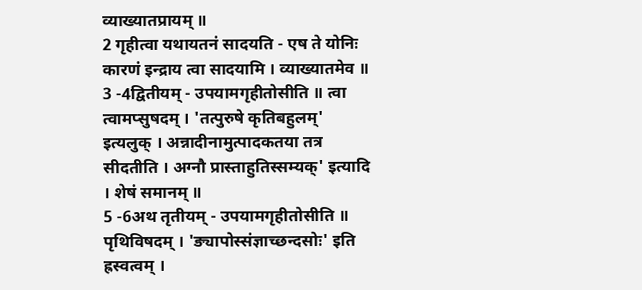व्याख्यातप्रायम् ॥
2 गृहीत्वा यथायतनं सादयति - एष ते योनिः कारणं इन्द्राय त्वा सादयामि । व्याख्यातमेव ॥
3 -4द्वितीयम् - उपयामगृहीतोसीति ॥ त्वा त्वामप्सुषदम् । 'तत्पुरुषे कृतिबहुलम्' इत्यलुक् । अन्नादीनामुत्पादकतया तत्र सीदतीति । अग्नौ प्रास्ताहुतिस्सम्यक्' इत्यादि । शेषं समानम् ॥
5 -6अथ तृतीयम् - उपयामगृहीतोसीति ॥ पृथिविषदम् । 'ङ्यापोस्संज्ञाच्छन्दसोः' इति ह्रस्वत्वम् ।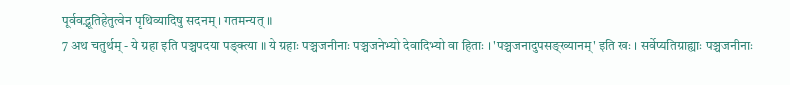पूर्ववद्भूतिहेतुत्वेन पृथिव्यादिषु सदनम् । गतमन्यत् ॥
7 अथ चतुर्थम् - ये ग्रहा इति पञ्चपदया पङ्क्त्या ॥ ये ग्रहाः पञ्चजनीनाः पञ्चजनेभ्यो देवादिभ्यो वा हिताः । 'पञ्चजनादुपसङ्ख्यानम्' इति खः । सर्वेप्यतिग्राह्याः पञ्चजनीनाः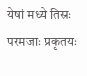येषां मध्ये तिस्रः परमजाः प्रकृतयः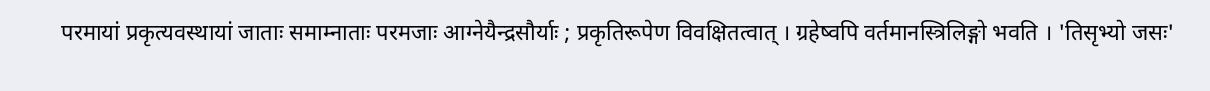परमायां प्रकृत्यवस्थायां जाताः समाम्नाताः परमजाः आग्नेयैन्द्रसौर्याः ; प्रकृतिरूपेण विवक्षितत्वात् । ग्रहेष्वपि वर्तमानस्त्रिलिङ्गो भवति । 'तिसृभ्यो जसः'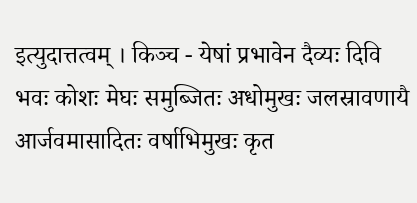इत्युदात्तत्वम् । किञ्च - येषां प्रभावेन दैव्यः दिवि भवः कोशः मेघः समुब्जितः अधोमुखः जलस्रावणायै आर्जवमासादितः वर्षाभिमुखः कृत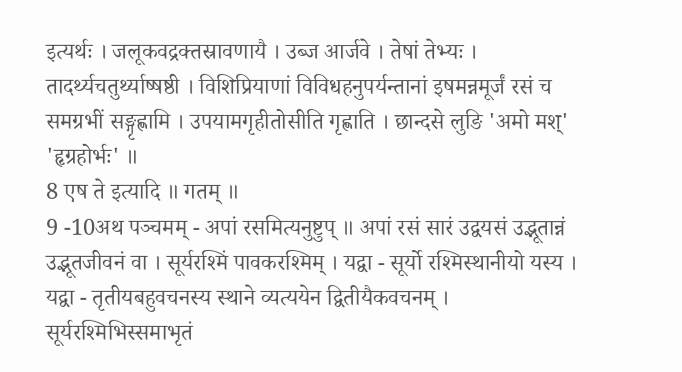इत्यर्थः । जलूकवद्रक्तस्रावणायै । उब्ज आर्जवे । तेषां तेभ्यः । तादर्थ्यचतुर्थ्याष्षष्ठी । विशिप्रियाणां विविधहनुपर्यन्तानां इषमन्नमूर्जं रसं च समग्रभीं सङ्गृह्णामि । उपयामगृहीतोसीति गृह्णाति । छान्दसे लुङि 'अमो मश्' 'हृग्रहोर्भः' ॥
8 एष ते इत्यादि ॥ गतम् ॥
9 -10अथ पञ्चमम् - अपां रसमित्यनुष्टुप् ॥ अपां रसं सारं उद्वयसं उद्भूतान्नं उद्भूतजीवनं वा । सूर्यरश्मिं पावकरश्मिम् । यद्वा - सूर्यो रश्मिस्थानीयो यस्य । यद्वा - तृतीयबहुवचनस्य स्थाने व्यत्ययेन द्वितीयैकवचनम् । सूर्यरश्मिभिस्समाभृतं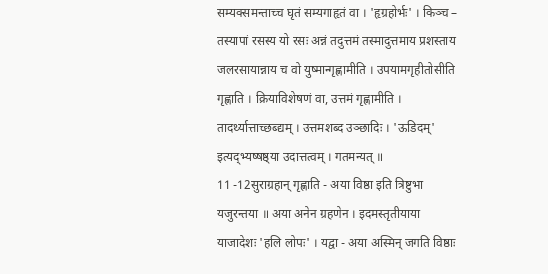सम्यक्समन्ताच्च घृतं सम्यगाहृतं वा । 'हृग्रहोर्भः' । किञ्च – तस्यापां रसस्य यो रसः अन्नं तदुत्तमं तस्मादुत्तमाय प्रशस्ताय जलरसायान्नाय च वो युष्मान्गृह्णामीति । उपयामगृहीतोसीति गृह्णाति । क्रियाविशेषणं वा, उत्तमं गृह्णामीति । तादर्थ्यात्ताच्छब्द्यम् । उत्तमशब्द उञ्छादिः । 'ऊडिदम्' इत्यद्भ्यष्षष्ठ्या उदात्तत्वम् । गतमन्यत् ॥
11 -12सुराग्रहान् गृह्णाति - अया विष्ठा इति त्रिष्टुभा यजुरन्तया ॥ अया अनेन ग्रहणेन । इदमस्तृतीयाया याजादेशः 'हलि लोपः' । यद्वा - अया अस्मिन् जगति विष्ठाः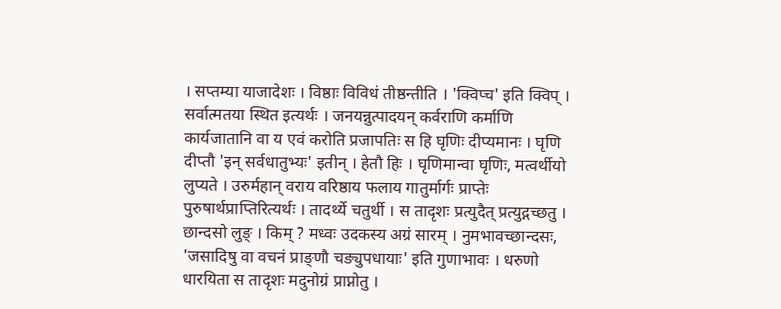। सप्तम्या याजादेशः । विष्ठाः विविधं तीष्ठन्तीति । 'क्विप्च' इति क्विप् । सर्वात्मतया स्थित इत्यर्थः । जनयन्नुत्पादयन् कर्वराणि कर्माणि कार्यजातानि वा य एवं करोति प्रजापतिः स हि घृणिः दीप्यमानः । घृणि दीप्तौ 'इन् सर्वधातुभ्यः' इतीन् । हेतौ हिः । घृणिमान्वा घृणिः, मत्वर्थीयो लुप्यते । उरुर्महान् वराय वरिष्ठाय फलाय गातुर्मार्गः प्राप्तेः पुरुषार्थप्राप्तिरित्यर्थः । तादर्थ्ये चतुर्थी । स तादृशः प्रत्युदैत् प्रत्युद्गच्छतु । छान्दसो लुङ् । किम् ? मध्वः उदकस्य अग्रं सारम् । नुमभावच्छान्दसः, 'जसादिषु वा वचनं प्राङ्णौ चङ्युपधायाः' इति गुणाभावः । धरुणो धारयिता स तादृशः मदुनोग्रं प्राप्नोतु ।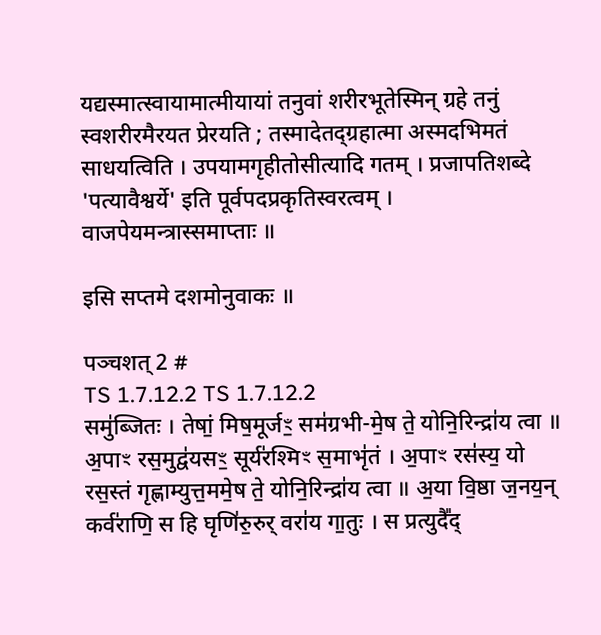यद्यस्मात्स्वायामात्मीयायां तनुवां शरीरभूतेस्मिन् ग्रहे तनुं स्वशरीरमैरयत प्रेरयति ; तस्मादेतद्ग्रहात्मा अस्मदभिमतं साधयत्विति । उपयामगृहीतोसीत्यादि गतम् । प्रजापतिशब्दे 'पत्यावैश्वर्ये' इति पूर्वपदप्रकृतिस्वरत्वम् । वाजपेयमन्त्रास्समाप्ताः ॥

इसि सप्तमे दशमोनुवाकः ॥

पञ्चशत् 2 #
TS 1.7.12.2 TS 1.7.12.2
समु॑ब्जितः । तेषां॒ मिष॒मूर्जꣳ॒ सम॑ग्रभी-मे॒ष ते॒ योनि॒रिन्द्रा॑य त्वा ॥ अ॒पाꣳ रस॒मुद्व॑यसꣳ॒ सूर्य॑रश्मिꣳ स॒माभृ॑तं । अ॒पाꣳ रस॑स्य॒ यो रस॒स्तं गृह्णाम्युत्त॒ममे॒ष ते॒ योनि॒रिन्द्रा॑य त्वा ॥ अ॒या वि॒ष्ठा ज॒नय॒न् कर्व॑राणि॒ स हि घृणि॑रु॒रुर् वरा॑य गा॒तुः । स प्रत्युदै᳚द्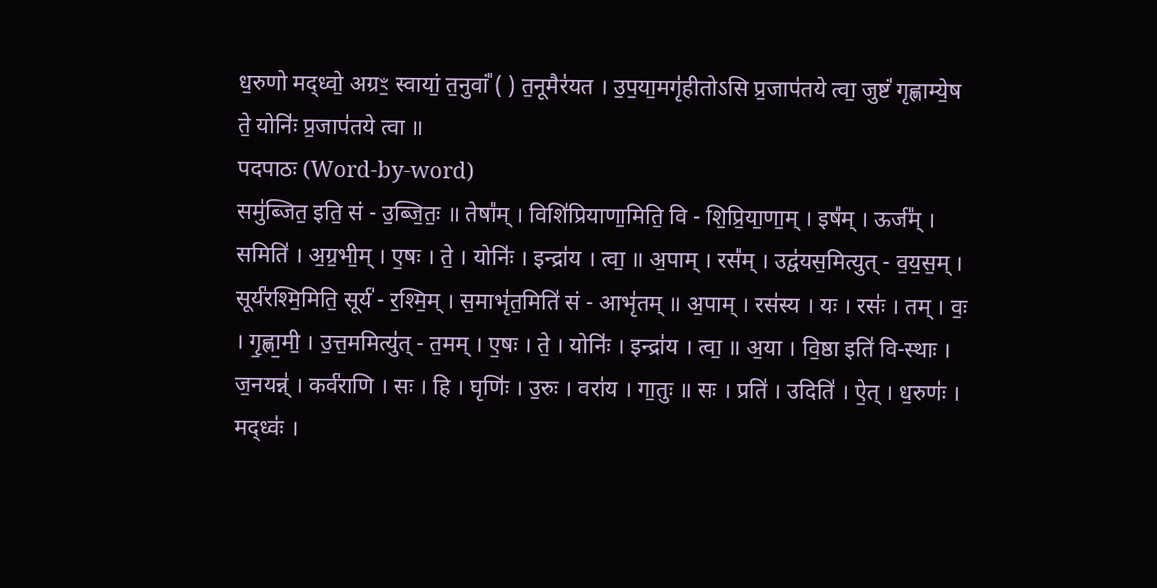ध॒रुणो मद्ध्वो॒ अग्रꣳ॒ स्वायां॒ त॒नुवां᳚ ( ) त॒नूमैर॑यत । उ॒प॒या॒मगृ॑हीतोऽसि प्र॒जाप॑तये त्वा॒ जुष्टं॑ गृह्णाम्ये॒ष ते॒ योनिः॑ प्र॒जाप॑तये त्वा ॥
पदपाठः (Word-by-word)
समु॑ब्जित॒ इति॒ सं - उ॒ब्जि॒तः॒ ॥ तेषा᳚म् । विशि॑प्रियाणा॒मिति॒ वि - शि॒प्रि॒या॒णा॒म् । इष᳚म् । ऊर्ज᳚म् । समिति॑ । अ॒ग्र॒भी॒म् । ए॒षः । ते॒ । योनिः॑ । इन्द्रा॑य । त्वा॒ ॥ अ॒पाम् । रस᳚म् । उद्व॑यस॒मित्युत् - व॒य॒स॒म् । सूर्य॑रश्मि॒मिति॒ सूर्य॑ - र॒श्मि॒म् । स॒माभृ॑त॒मिति॑ सं - आभृ॑तम् ॥ अ॒पाम् । रस॑स्य । यः । रसः॑ । तम् । वः॒ । गृ॒ह्णा॒मी॒ । उ॒त्त॒ममित्यु॑त् - त॒मम् । ए॒षः । ते॒ । योनिः॑ । इन्द्रा॑य । त्वा॒ ॥ अ॒या । वि॒ष्ठा इति॑ वि-स्थाः । ज॒नयन्न्॑ । कर्व॑राणि । सः । हि । घृणिः॑ । उ॒रुः । वरा॑य । गा॒तुः ॥ सः । प्रति॑ । उदिति॑ । ऐ॒त् । ध॒रुणः॑ । मद्ध्वः॑ ।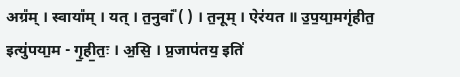अग्र᳚म् । स्वाया᳚म् । यत् । त॒नुवां᳚ ( ) । त॒नूम् । ऐर॑यत ॥ उ॒प॒या॒मगृ॑हीत॒ इत्यु॑पया॒म - गृ॒ही॒तः॒ । अ॒सि॒ । प्र॒जाप॑तय॒ इति॑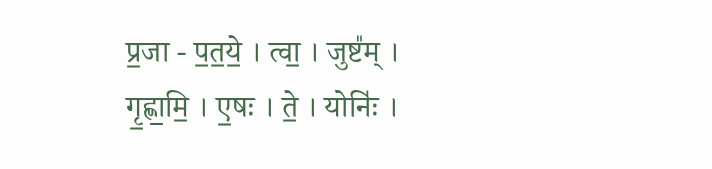प्र॒जा - प॒त॒ये॒ । त्वा॒ । जुष्ट᳚म् । गृ॒ह्णा॒मि॒ । ए॒षः । ते॒ । योनिः॑ ।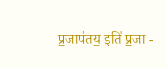प्र॒जाप॑तय॒ इति॑ प्र॒जा -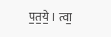प॒त॒ये॒ । त्वा॒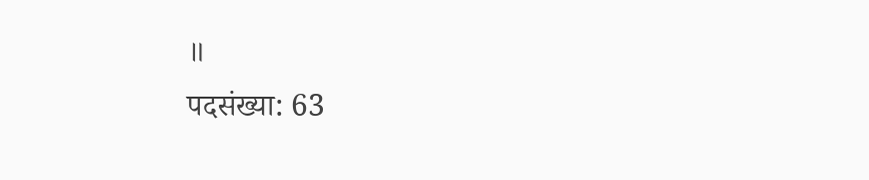॥
पदसंख्या: 63